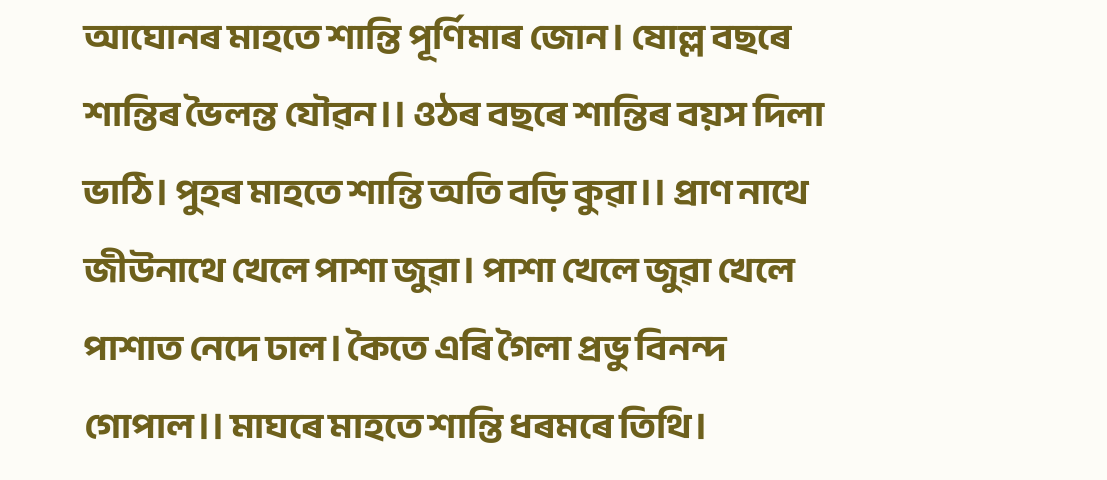আঘোনৰ মাহতে শান্তি পূৰ্ণিমাৰ জোন। ষোল্ল বছৰে শান্তিৰ ভৈলন্ত যৌৱন।। ওঠৰ বছৰে শান্তিৰ বয়স দিলা ভাঠি। পুহৰ মাহতে শান্তি অতি বড়ি কুৱা।। প্ৰাণ নাথে জীউনাথে খেলে পাশা জুৱা। পাশা খেলে জুৱা খেলে পাশাত নেদে ঢাল। কৈতে এৰি গৈলা প্ৰভু বিনন্দ গোপাল।। মাঘৰে মাহতে শান্তি ধৰমৰে তিথি।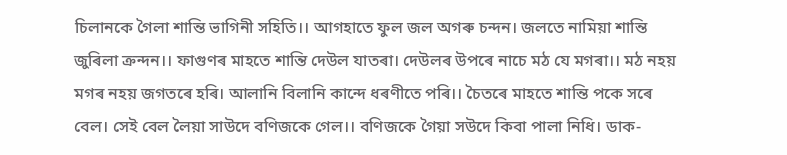চিলানকে গৈলা শান্তি ভাগিনী সহিতি।। আগহাতে ফুল জল অগৰু চন্দন। জলতে নামিয়া শান্তি জুৰিলা ক্ৰন্দন।। ফাগুণৰ মাহতে শান্তি দেউল যাতৰা। দেউলৰ উপৰে নাচে মঠ যে মগৰা।। মঠ নহয় মগৰ নহয় জগতৰে হৰি। আলানি বিলানি কান্দে ধৰণীতে পৰি।। চৈতৰে মাহতে শান্তি পকে সৰে বেল। সেই বেল লৈয়া সাউদে বণিজকে গেল।। বণিজকে গৈয়া সউদে কিবা পালা নিধি। ডাক-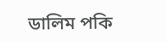ডালিম পকি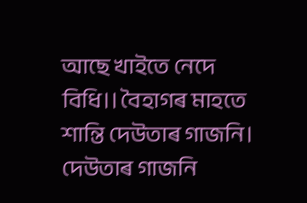আছে খাইতে নেদে বিধি।। বৈহাগৰ মাহতে শান্তি দেউতাৰ গাজনি। দেউতাৰ গাজনি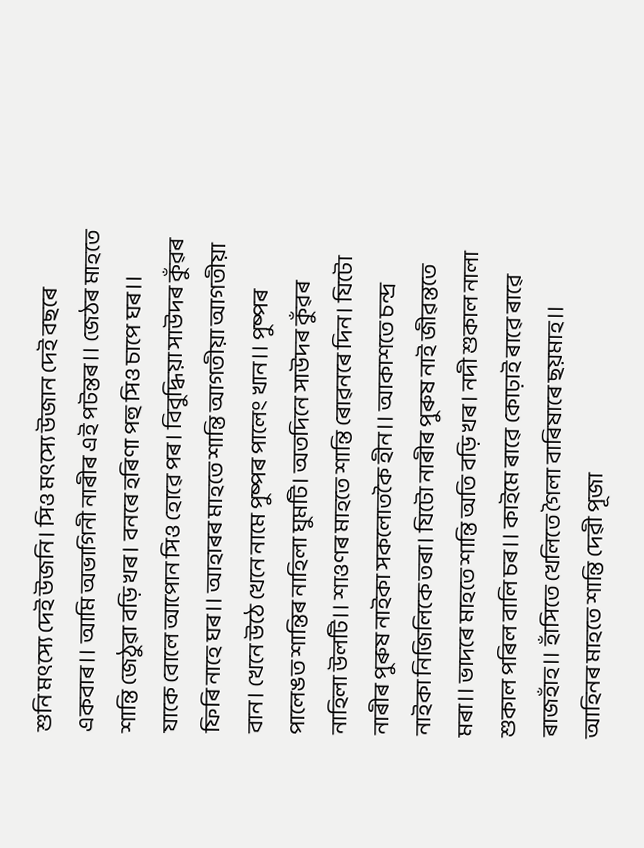শুনি মৎস্যে দেই উজনি। সিও মৎস্যে উজান দেই বছৰে একবাৰ।। আমি অভাগিনী নাৰীৰ এই পটন্তৰ।। জেঠৰ মাহতে শান্তি জেঠুৱা বড়ি খৰ। বনৰে হৰিণা পহু সিও চাপে ঘৰ।। যাকে বোলে আপোন সিও হোৱে পৰ। বিবুদ্ধিয়া সাউদৰ কুঁৱৰ ফিৰি নাহে ঘৰ।। আহাৰৰ মাহতে শান্তি আগতীয়া আগতীয়া বান। খেনে উঠে খেনে নামে পুষ্পৰ পালেং খান।। পুষ্পৰ পালেঙত শান্তিৰ নাহিলা ঘুমটি। অতদিনে সাউদৰ কুঁৱৰ নাহিলা উলটি।। শাওণৰ মাহতে শান্তি ৰোৱনৰে দিন। যিটো নাৰীৰ পুৰুষ নাইকা সকলোতকৈ হীন।। আকাশতে চন্দ্ৰ নাইকা নিজিলিকে তৰা। যিটো নাৰীৰ পুৰুষ নাই জীৱন্ততে মৰা।। ভাদৰে মাহতে শান্তি অতি বড়ি খৰ। নদী শুকাল নালা শুকাল পৰিল বালি চৰ।। কাইমে ৰাৱে কোঢ়াই ৰাৱে ৰাৱে ৰাজহাঁহ।। হাঁসিতে খেলিতে গৈলা বাৰিষাৰে ছয়মাহ।। আহিনৰ মাহতে শান্তি দেৱী পূজা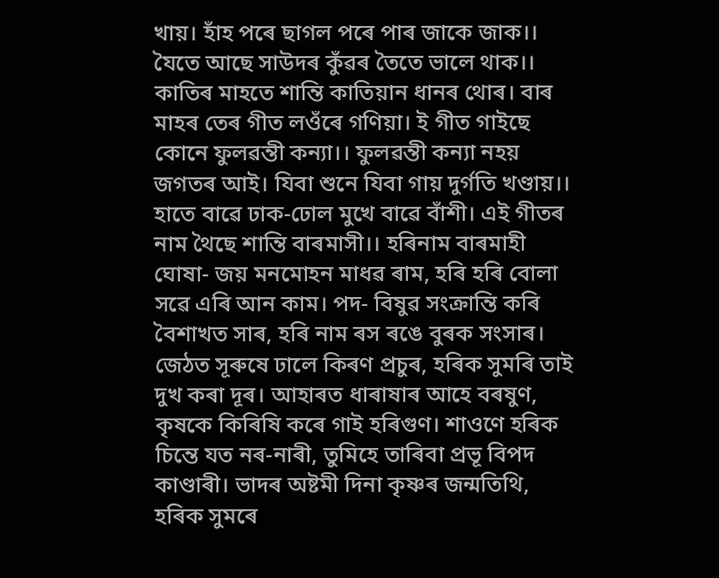খায়। হাঁহ পৰে ছাগল পৰে পাৰ জাকে জাক।। যৈতে আছে সাউদৰ কুঁৱৰ তৈতে ভালে থাক।। কাতিৰ মাহতে শান্তি কাতিয়ান ধানৰ থোৰ। বাৰ মাহৰ তেৰ গীত লওঁৰে গণিয়া। ই গীত গাইছে কোনে ফুলৱন্তী কন্যা।। ফুলৱন্তী কন্যা নহয় জগতৰ আই। যিবা শুনে যিবা গায় দুৰ্গতি খণ্ডায়।। হাতে বাৱে ঢাক-ঢোল মুখে বাৱে বাঁশী। এই গীতৰ নাম থৈছে শান্তি বাৰমাসী।। হৰিনাম বাৰমাহী ঘোষা- জয় মনমোহন মাধৱ ৰাম, হৰি হৰি বোলা সৱে এৰি আন কাম। পদ- বিষুৱ সংক্ৰান্তি কৰি বৈশাখত সাৰ, হৰি নাম ৰস ৰঙে বুৰক সংসাৰ। জেঠত সূৰুষে ঢালে কিৰণ প্ৰচুৰ, হৰিক সুমৰি তাই দুখ কৰা দূৰ। আহাৰত ধাৰাষাৰ আহে বৰষুণ, কৃষকে কিৰিষি কৰে গাই হৰিগুণ। শাওণে হৰিক চিন্তে যত নৰ-নাৰী, তুমিহে তাৰিবা প্ৰভূ বিপদ কাণ্ডাৰী। ভাদৰ অষ্টমী দিনা কৃষ্ণৰ জন্মতিথি, হৰিক সুমৰে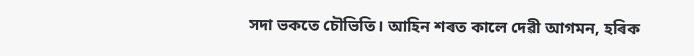সদা ভকতে চৌভিতি। আহিন শৰত কালে দেৱী আগমন, হৰিক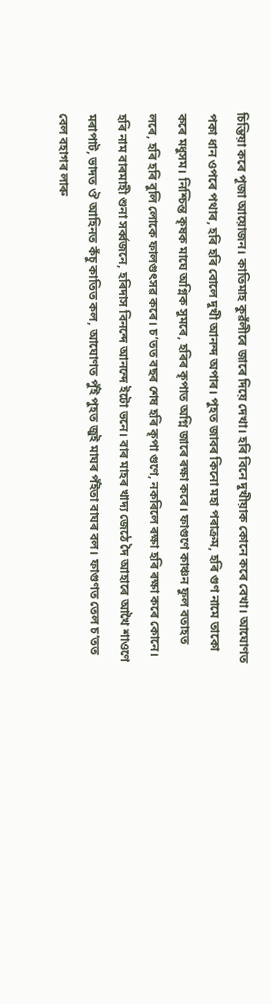চিন্তিয়া কৰে পূজা আয়োজন। কাতিমাহ কুৱঁলীৰে জাৰে দিয়ে দেখা। হৰি বিনে দুখীয়াক কোনে কৰে বেখা। আঘোণত পকা ধান ওপৰে পথাৰ, হৰি হৰি বোলে দুখী আনন্দ অপাৰ। পুহত জাবৰ কিনো মহা পৰাক্ৰম, হৰি গুণ নামে তাকো কৰে মধুসম। নিশ্চিন্ত কৃষক মাঘে অগ্নিক সুমৰে, হৰিৰ কৃপাত অগ্নি জাৰে ৰক্ষা কৰে। ফাগুণে কাঞ্চন ফুল বতাহত লৰে, হৰি হৰি বুলি লোকে ফালগুৎসৱ কৰে। চ’তত বছৰ শেষ হৰি কৃপা গুণে, নকৰিলে ৰক্ষা হৰি ৰক্ষা কৰে কোনে। হৰি নাম বাৰমাহী শুনা সৰ্ব্বজনে, হৰিদাস বিনন্দে আনন্দে ইটো ভনে। বাৰ মাহৰ খাদ্য জেঠে দৈ আহাৰে আখৈ শাওণে মৰাপাট, ভাদত ঔ আহিনত কঁচু কাতিত কল, আঘোণত পুঁই পুহত জুই মাঘৰ পঁইতা বাঘৰ বল। ফাগুণত তেল চ’তত বেল বহাগৰ লাৰু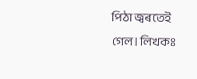পিঠা জ্বৰতেই গেল। লিখকঃ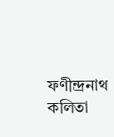ফণীন্দ্ৰনাথ কলিতা